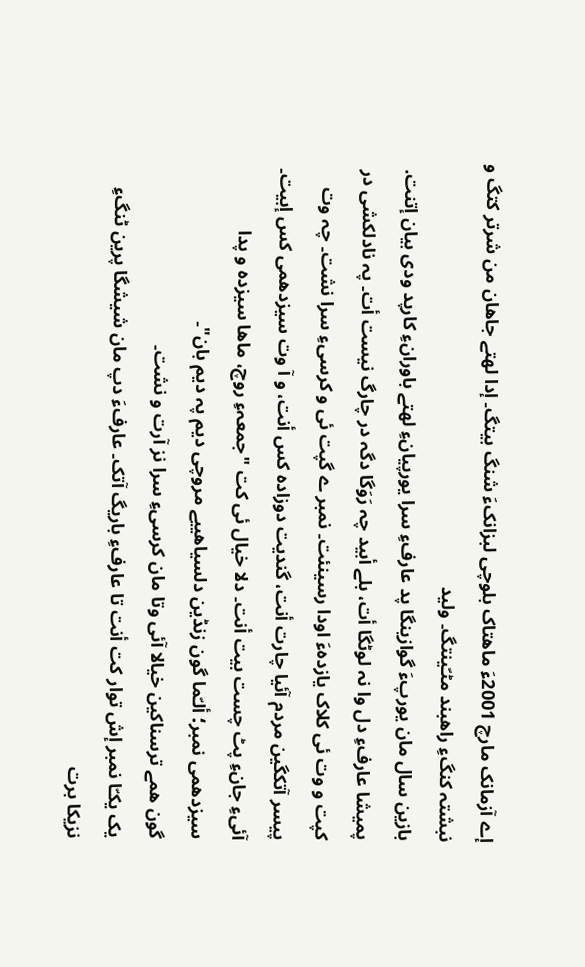إے آزمانک مارچ 2001ءَ ماھتاک بلوچی لبزانکءَ شنگ بیتگ۔ إدا لھتے جاھان من شرتر کتگ و نبشتہ کنگءِ راھبند مٹـّینتگ۔ ولید
بازین سال مان یورپءَ گوازینگا پد عارفءِ سرا یورپیانءِ لھتے باورانءِ کارپد ودی بیان إتنت. پمیشا عارفءِ دل وا نہ لوٹگا أت، بلے أبید چہ رَوَگا دگہ در چارگ نیست أت۔ پہ نادلکشی در کپت و وت ئی کلاک یازدہءَ اودا رسینئت۔ نمبر ے گپت ئی و کرسیءِ سرا نشت۔ چہ وت پیسر آتکگین مردم آئیا چارت أنت، گندیت دوزادہ کس أنت، و آ وت سیزدھمی کس إبیت۔ آئیءِ جانءِ پٹ چست بیت أنت۔ دلا خیال ئی کت "جمعہءِ روچ، ماھا سیزدہ و پدا سیزدھمی نمبر؛ ألـّما گون زنڈین دلسیاھییے مروچی دیم پہ دیم بان"۔
گون ھمے ترسناکین خیالا آئی وتا مان کرسیءِ سرا نز آرت و نشت۔
یک یکـّا نمبر إش توار کت أنت تا عارفءِ باریگ آتک۔ عارفءَ دپ مان شیشگا پرین ٹنگءِ نزیکا برت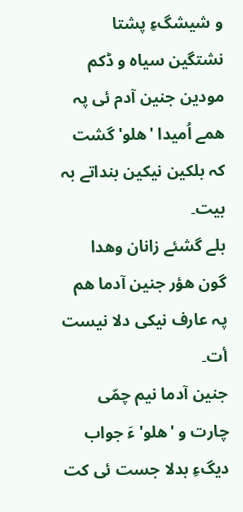و شیشگءِ پشتا نشتگین سیاہ و ڈکم مودین جنین آدم ئی پہ ھمے اُمیدا 'ھلو' گشت کہ بلکین نیکین بنداتے بہ بیت۔
بلے گشئے زانان وھدا گون ھؤر جنین آدما ھم پہ عارف نیکی دلا نیست أت۔
جنین آدما نیم چمّی چارت و 'ھلو' ءَ جواب دیگءِ بدلا جست ئی کت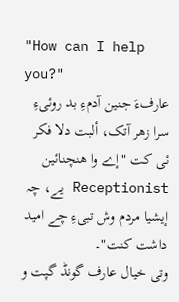"How can I help you?"
عارفءَ جنین آدمءِ بد روئیءِ سرا زھر آتک، ألبت دلا فکر ئی کت "إے وا ھنچنائین Receptionist یے، چہ إیشیا مردم وش تبیءِ چے امید داشت کنت"۔
وتی خیال عارف گونڈ گپت و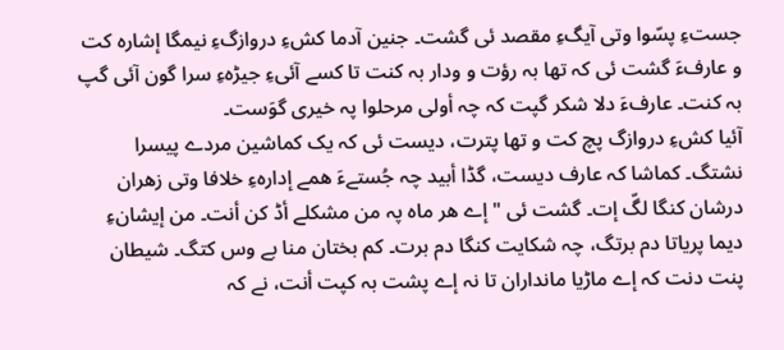جستءِ پسّوا وتی آیگءِ مقصد ئی گشت۔ جنین آدما کشءِ دروازگءِ نیمگا إشارہ کت و عارفءَ گشت ئی کہ تها بہ رؤت و ودار بہ کنت تا کسے آئیءِ جیڑہءِ سرا گون آئی گپ بہ کنت۔ عارفءَ دلا شکر گپت کہ چہ أولی مرحلوا پہ خیری گوَست۔
آئیا کشءِ دروازگ پچ کت و تھا پترت، دیست ئی کہ یک کماشین مردے پیسرا نشتگ۔ کماشا کہ عارف دیست، گڈا أبید چہ جُستےءَ ھمے إدارہءِ خلافا وتی زھران درشان کنگا لگّ إت۔ گشت ئی " إے ھر ماہ پہ من مشکلے أڈ کن أنت۔ من إیشانءِ دیما پریاتا دم برتگ، چہ شکایت کنگا دم برت۔ کم بختان منا بے وس کتگ۔ شیطان پنت دنت کہ إے ماڑیا مانداران تا نہ إے پشت بہ کپت أنت، نے کہ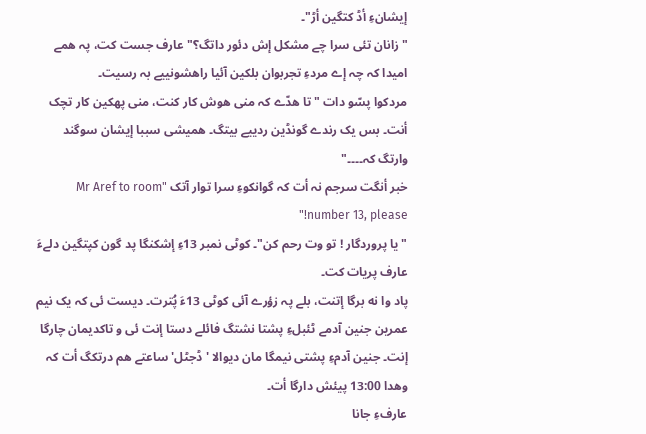إیشانءِ أڈ کتگین أڑ"۔
"زانان تئی سرا چے مشکل إش دئور داتگ؟" عارف جست کت، پہ ھمے امیدا کہ چہ إے مردءِ تجربوان بلکین آئیا راھشونییے بہ رسیت۔
مردکوا پسّو دات "تا ھدّے کہ منی ھوش کار کنت، منی پھکین کار تچک أنت۔ بس یک رندے گونڈین ردییے بیتگ۔ ھمیشی سببا إیشان سوگند وارتگ کہ۔۔۔۔"
خبر أنگت سرجم نہ أت کہ گوانکوءِ سرا توار آتک "Mr Aref to room number 13, please!"
"یا پروردگار ! تو وت رحم کن"۔ کوٹی نمبر 13ءِ إشکنگا پد گون کپتگین دلےءَ عارف پریات کت۔
پاد وا نه برگا إتنت، بلے پہ زؤرے آئی کوٹی 13ءَ پُترت۔ دیست ئی کہ یک نیم عمرین جنین آدمے ٹئبلءِ پشتا نشتگ فائلے دستا إنت ئی و تاکدیمان چارگا إنت۔ جنین آدمءِ پشتی نیمگا مان دیوالا 'ڈجٹل' ساعتے ھم درتکگ أت کہ وھدا 13:00 پیئش دارگا أت۔
عارفءِ جانا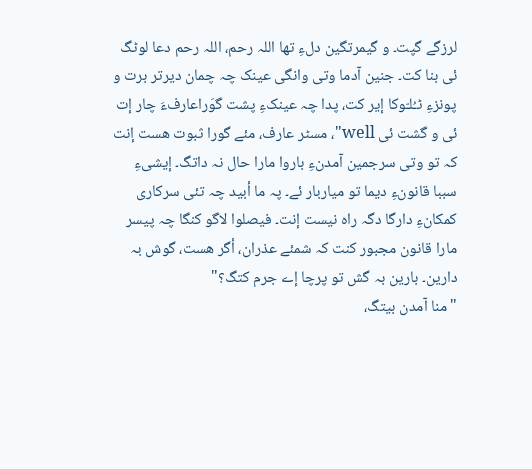لرزگے گپت۔ و گیمرتگین دلءِ تھا اللہ رحم، اللہ رحم دعا لوٹگ ئی بنا کت۔ جنین آدما وتی وانگی عینک چہ چمان دیرتر برت و پونزءِ ٹـُلـّوکا إیر کت، پدا چہ عینکءِ پشت گوَراعارفءَ چار إت ئی و گشت ئی well"، مسٹر عارف، مئے گورا ثبوت ھست إنت کہ تو وتی سرجمین آمدنءِ باروا مارا حال نہ داتگ۔ إیشیءِ سببا قانونءِ دیما تو میاربار ئے۔ پہ ما أبید چہ تئی سرکاری کمکانءِ دارگا دگہ راہ نیست إنت۔ فیصلوا لاگو کنگا چہ پیسر مارا قانون مجبور کنت کہ شمئے عذران، أگر ھست، گوش بہ دارین۔ بارین بہ گش تو پرچا إے جرم کتگ؟"
"منا آمدن بیتگ،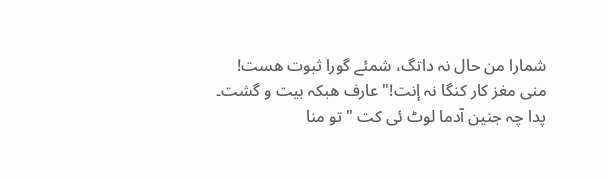شمارا من حال نہ داتگ، شمئے گورا ثبوت ھست! منی مغز کار کنگا نہ إنت!" عارف ھبکہ بیت و گشت۔
پدا چہ جنین آدما لوٹ ئی کت "تو منا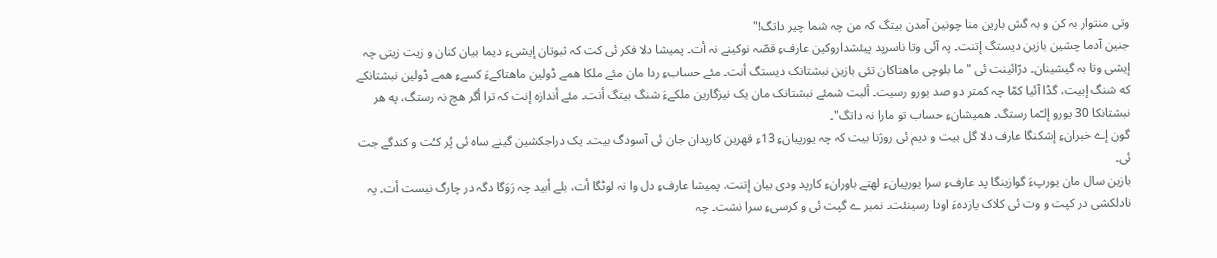وتی منتوار بہ کن و بہ گش بارین منا چونین آمدن بیتگ کہ من چہ شما چیر داتگ!"
جنین آدما چشین بازین دیستگ إتنت۔ پہ آئی وتا ناسرپد پیئشداروکین عارفءِ قصّہ نوکینے نہ أت۔ پمیشا دلا فکر ئی کت کہ ثبوتان إیشیءِ دیما بیان کنان و زیت زیتی چہ إیشی وتا بہ گيشینان۔ درّائینت ئی "ما بلوچی ماھتاکان تئی بازین نبشتانک دیستگ أنت۔ مئے حسابءِ ردا مان مئے ملکا ھمے ڈولین ماھتاکےءَ کسےءِ ھمے ڈولین نبشتانکے که شنگ إبیت، گڈا آئیا کمّا چہ کمتر دو صد یورو رسیت۔ ألبت شمئے نبشتانک مان یک نیزگارین ملکےءَ شنگ بیتگ أنت۔ مئے أندازہ إنت کہ ترا أگر ھچ نہ رستگ، په هر نبشتانکا 30 یورو إلـّما رستگ۔ ھمیشانءِ حساب تو مارا نہ داتگ"۔
گون إے خبرانءِ إشکنگا عارف دلا گل بیت و دیم ئی روژنا بیت کہ چہ یورپیانءِ 13ءِ قهرین کارپدان جان ئی آسودگ بیت۔ یک دراجکشین گینے ساہ ئی پُر کـُت و کندگے جت ئی۔
بازین سال مان یورپءَ گوازینگا پد عارفءِ سرا یورپیانءِ لھتے باورانءِ کارپد ودی بیان إتنت. پمیشا عارفءِ دل وا نہ لوٹگا أت، بلے أبید چہ رَوَگا دگہ در چارگ نیست أت۔ پہ نادلکشی در کپت و وت ئی کلاک یازدہءَ اودا رسینئت۔ نمبر ے گپت ئی و کرسیءِ سرا نشت۔ چہ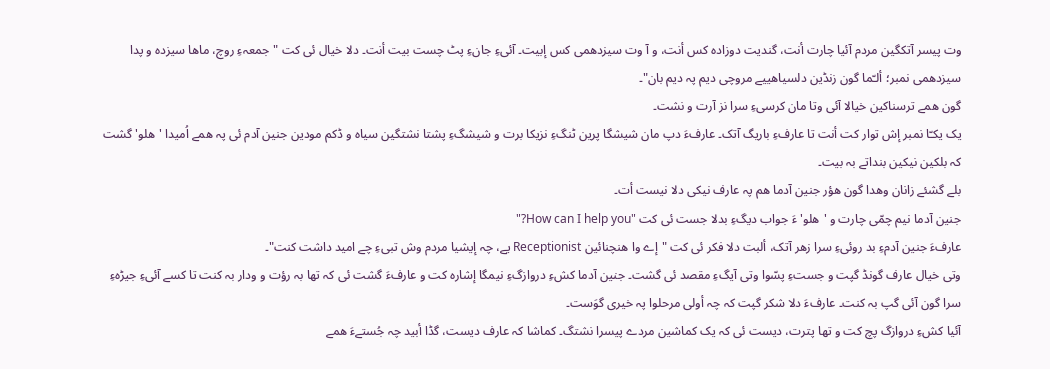وت پیسر آتکگین مردم آئیا چارت أنت، گندیت دوزادہ کس أنت، و آ وت سیزدھمی کس إبیت۔ آئیءِ جانءِ پٹ چست بیت أنت۔ دلا خیال ئی کت "جمعہءِ روچ، ماھا سیزدہ و پدا سیزدھمی نمبر؛ ألـّما گون زنڈین دلسیاھییے مروچی دیم پہ دیم بان"۔
گون ھمے ترسناکین خیالا آئی وتا مان کرسیءِ سرا نز آرت و نشت۔
یک یکـّا نمبر إش توار کت أنت تا عارفءِ باریگ آتک۔ عارفءَ دپ مان شیشگا پرین ٹنگءِ نزیکا برت و شیشگءِ پشتا نشتگین سیاہ و ڈکم مودین جنین آدم ئی پہ ھمے اُمیدا 'ھلو' گشت کہ بلکین نیکین بنداتے بہ بیت۔
بلے گشئے زانان وھدا گون ھؤر جنین آدما ھم پہ عارف نیکی دلا نیست أت۔
جنین آدما نیم چمّی چارت و 'ھلو' ءَ جواب دیگءِ بدلا جست ئی کت "How can I help you?"
عارفءَ جنین آدمءِ بد روئیءِ سرا زھر آتک، ألبت دلا فکر ئی کت "إے وا ھنچنائین Receptionist یے، چہ إیشیا مردم وش تبیءِ چے امید داشت کنت"۔
وتی خیال عارف گونڈ گپت و جستءِ پسّوا وتی آیگءِ مقصد ئی گشت۔ جنین آدما کشءِ دروازگءِ نیمگا إشارہ کت و عارفءَ گشت ئی کہ تها بہ رؤت و ودار بہ کنت تا کسے آئیءِ جیڑہءِ سرا گون آئی گپ بہ کنت۔ عارفءَ دلا شکر گپت کہ چہ أولی مرحلوا پہ خیری گوَست۔
آئیا کشءِ دروازگ پچ کت و تھا پترت، دیست ئی کہ یک کماشین مردے پیسرا نشتگ۔ کماشا کہ عارف دیست، گڈا أبید چہ جُستےءَ ھمے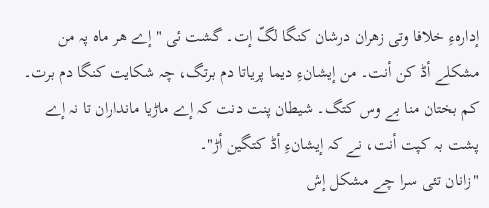إدارہءِ خلافا وتی زھران درشان کنگا لگّ إت۔ گشت ئی " إے ھر ماہ پہ من مشکلے أڈ کن أنت۔ من إیشانءِ دیما پریاتا دم برتگ، چہ شکایت کنگا دم برت۔ کم بختان منا بے وس کتگ۔ شیطان پنت دنت کہ إے ماڑیا مانداران تا نہ إے پشت بہ کپت أنت، نے کہ إیشانءِ أڈ کتگین أڑ"۔
"زانان تئی سرا چے مشکل إش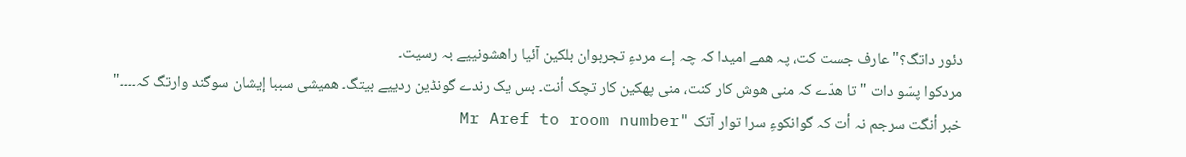دئور داتگ؟" عارف جست کت، پہ ھمے امیدا کہ چہ إے مردءِ تجربوان بلکین آئیا راھشونییے بہ رسیت۔
مردکوا پسّو دات "تا ھدّے کہ منی ھوش کار کنت، منی پھکین کار تچک أنت۔ بس یک رندے گونڈین ردییے بیتگ۔ ھمیشی سببا إیشان سوگند وارتگ کہ۔۔۔۔"
خبر أنگت سرجم نہ أت کہ گوانکوءِ سرا توار آتک "Mr Aref to room number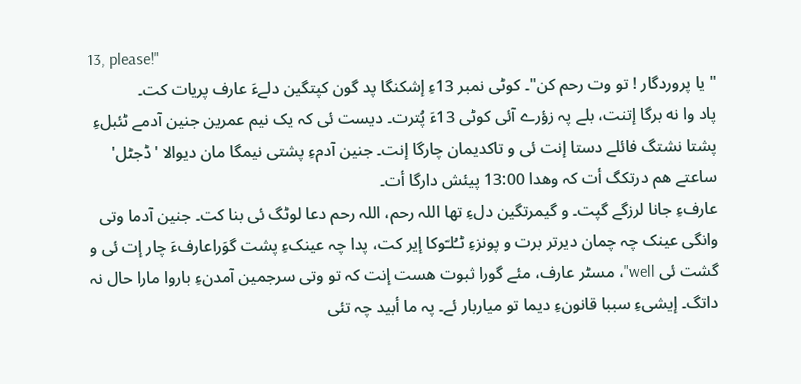13, please!"
"یا پروردگار ! تو وت رحم کن"۔ کوٹی نمبر 13ءِ إشکنگا پد گون کپتگین دلےءَ عارف پریات کت۔
پاد وا نه برگا إتنت، بلے پہ زؤرے آئی کوٹی 13ءَ پُترت۔ دیست ئی کہ یک نیم عمرین جنین آدمے ٹئبلءِ پشتا نشتگ فائلے دستا إنت ئی و تاکدیمان چارگا إنت۔ جنین آدمءِ پشتی نیمگا مان دیوالا 'ڈجٹل' ساعتے ھم درتکگ أت کہ وھدا 13:00 پیئش دارگا أت۔
عارفءِ جانا لرزگے گپت۔ و گیمرتگین دلءِ تھا اللہ رحم، اللہ رحم دعا لوٹگ ئی بنا کت۔ جنین آدما وتی وانگی عینک چہ چمان دیرتر برت و پونزءِ ٹـُلـّوکا إیر کت، پدا چہ عینکءِ پشت گوَراعارفءَ چار إت ئی و گشت ئی well"، مسٹر عارف، مئے گورا ثبوت ھست إنت کہ تو وتی سرجمین آمدنءِ باروا مارا حال نہ داتگ۔ إیشیءِ سببا قانونءِ دیما تو میاربار ئے۔ پہ ما أبید چہ تئی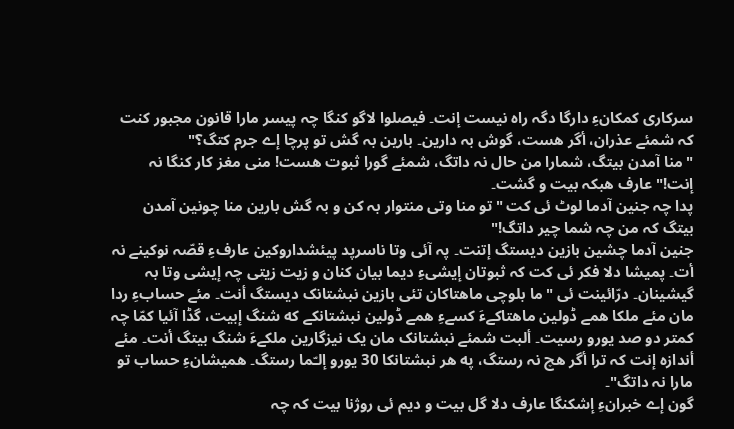سرکاری کمکانءِ دارگا دگہ راہ نیست إنت۔ فیصلوا لاگو کنگا چہ پیسر مارا قانون مجبور کنت کہ شمئے عذران، أگر ھست، گوش بہ دارین۔ بارین بہ گش تو پرچا إے جرم کتگ؟"
"منا آمدن بیتگ، شمارا من حال نہ داتگ، شمئے گورا ثبوت ھست! منی مغز کار کنگا نہ إنت!" عارف ھبکہ بیت و گشت۔
پدا چہ جنین آدما لوٹ ئی کت "تو منا وتی منتوار بہ کن و بہ گش بارین منا چونین آمدن بیتگ کہ من چہ شما چیر داتگ!"
جنین آدما چشین بازین دیستگ إتنت۔ پہ آئی وتا ناسرپد پیئشداروکین عارفءِ قصّہ نوکینے نہ أت۔ پمیشا دلا فکر ئی کت کہ ثبوتان إیشیءِ دیما بیان کنان و زیت زیتی چہ إیشی وتا بہ گيشینان۔ درّائینت ئی "ما بلوچی ماھتاکان تئی بازین نبشتانک دیستگ أنت۔ مئے حسابءِ ردا مان مئے ملکا ھمے ڈولین ماھتاکےءَ کسےءِ ھمے ڈولین نبشتانکے که شنگ إبیت، گڈا آئیا کمّا چہ کمتر دو صد یورو رسیت۔ ألبت شمئے نبشتانک مان یک نیزگارین ملکےءَ شنگ بیتگ أنت۔ مئے أندازہ إنت کہ ترا أگر ھچ نہ رستگ، په هر نبشتانکا 30 یورو إلـّما رستگ۔ ھمیشانءِ حساب تو مارا نہ داتگ"۔
گون إے خبرانءِ إشکنگا عارف دلا گل بیت و دیم ئی روژنا بیت کہ چہ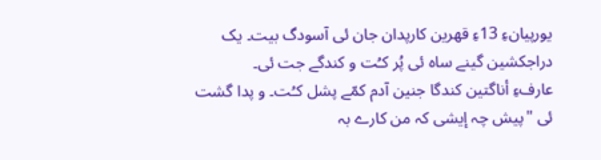یورپیانءِ 13ءِ قهرین کارپدان جان ئی آسودگ بیت۔ یک دراجکشین گینے ساہ ئی پُر کـُت و کندگے جت ئی۔
عارفءِ أناگتین کندگا جنین آدم کمّے پشل کـُت۔ و پدا گشت ئی "پیش چہ إیشی کہ من کارے بہ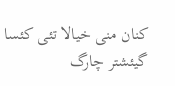کنان منی خیالا تئی کئسا گيئشتر چارگ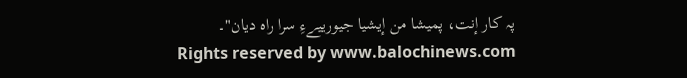پہ کار إنت، پمیشا من إیشیا جیورییےءِ سرا راہ دیان"۔
Rights reserved by www.balochinews.com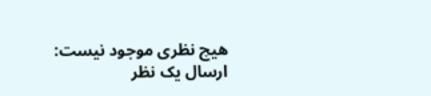هیچ نظری موجود نیست:
ارسال یک نظر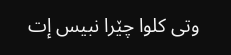وتی کلوا چێرا نبیس إت